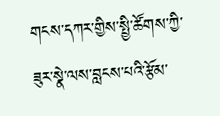གངས་དཀར་གྱིས་སྤྱི་ཚོགས་ཀྱི་ཟུར་སྣེ་ལས་བླངས་པའི་རྩོམ་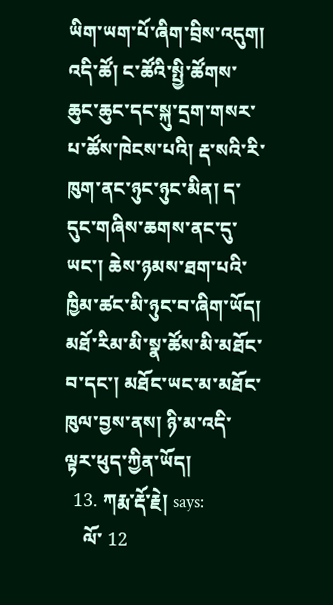ཡིག་ཡག་པོ་ཞིག་བྲིས་འདུག། འདི་ཚོ། ང་ཚོའི་སྤྱི་ཚོགས་ཆུང་ཆུང་དང་སྐུ་དྲག་གསར་པ་ཚོས་ཁེངས་པའི། རྡ་སའི་རི་ཁུག་ནང་ཉུང་ཉུང་མིན། ད་དུང་གཞིས་ཆགས་ནང་དུ་ཡང་། ཆེས་ཉམས་ཐག་པའི་ཁྱིམ་ཚང་མི་ཉུང་བ་ཞིག་ཡོད། མཐོ་རིམ་མི་སྣ་ཚོས་མི་མཐོང་བ་དང་། མཐོང་ཡང་མ་མཐོང་ཁུལ་བྱས་ནས། ཉི་མ་འདི་ལྟར་ཕུད་ཀྱིན་ཡོད།
  13. ཀརྨ་རྡོ་རྗེ། says:
    ལོ་ 12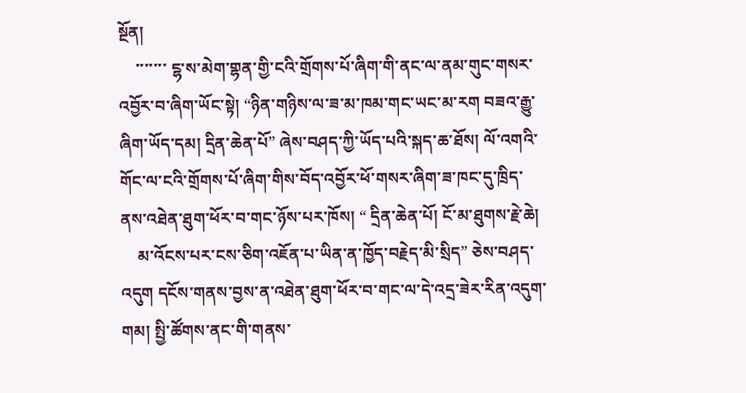སྔོན།
    ་་་་་་་ ངྷ་ས་མེག་གྷན་གྱི་ངའི་གྲོགས་པོ་ཞིག་གི་ནང་ལ་ནམ་གུང་གསར་འབྱོར་བ་ཞིག་ཡོང་སྟེ། “ཉིན་གཉིས་ལ་ཟ་མ་ཁམ་གང་ཡང་མ་རག བཟའ་རྒྱུ་ཞིག་ཡོད་དམ། དྲིན་ཆེན་པོ” ཞེས་བཤད་ཀྱི་ཡོད་པའི་སྐད་ཆ་ཐོས། ལོ་འགའི་གོང་ལ་ངའི་གྲོགས་པོ་ཞིག་གིས་བོད་འབྱོར་ཕོ་གསར་ཞིག་ཟ་ཁང་དུ་ཁྲིད་ནས་འཐེན་ཐུག་ཕོར་བ་གང་ཉོས་པར་ཁོས། “ དྲིན་ཆེན་པོ། ངོ་མ་ཐུགས་རྗེ་ཆེ།
    མ་འོངས་པར་ངས་ཅིག་འཇོན་པ་ཡིན་ན་ཁྱོད་བརྗེད་མི་སྲིད” ཅེས་བཤད་འདུག དངོས་གནས་བྱས་ན་འཐེན་ཐུག་ཕོར་བ་གང་ལ་དེ་འདྲ་ཟེར་རིན་འདུག་གམ། སྤྱི་ཚོགས་ནང་གི་གནས་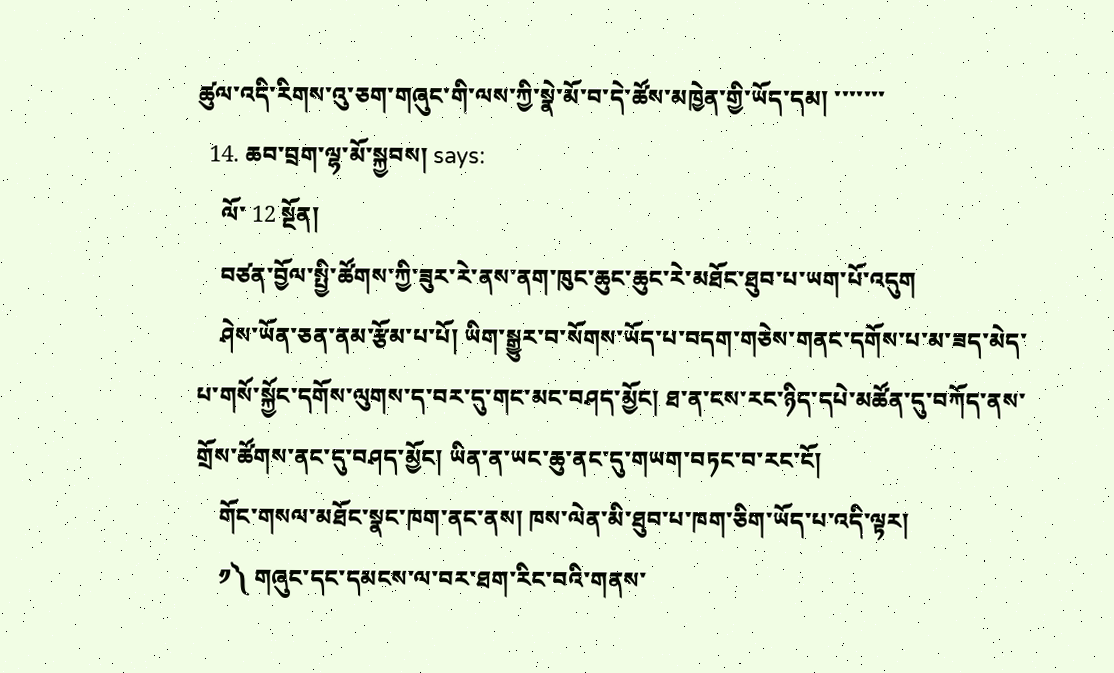ཚུལ་འདི་རིགས་འུ་ཅག་གཞུང་གི་ལས་ཀྱི་སྣེ་མོ་བ་དེ་ཚོས་མཁྱེན་གྱི་ཡོད་དམ། ་་་་་་་
  14. ཆབ་བྲག་ལྷ་མོ་སྐྱབས། says:
    ལོ་ 12 སྔོན།
    བཙན་བྱོལ་སྤྱི་ཚོགས་ཀྱི་ཟུར་རེ་ནས་ནག་ཁུང་ཆུང་ཆུང་རེ་མཐོང་ཐུབ་པ་ཡག་པོ་འདུག
    ཤེས་ཡོན་ཅན་ནམ་རྩོམ་པ་པོ། ཡིག་སྒྱུར་བ་སོགས་ཡོད་པ་བདག་གཅེས་གནང་དགོས་པ་མ་ཟད་མེད་པ་གསོ་སྐྱོང་དགོས་ལུགས་ད་བར་དུ་གང་མང་བཤད་མྱོང། ཐ་ན་ངས་རང་ཉིད་དཔེ་མཚོན་དུ་བཀོད་ནས་གྲོས་ཚོགས་ནང་དུ་བཤད་མྱོང། ཡིན་ན་ཡང་ཆུ་ནང་དུ་གཡག་བཏང་བ་རང་ངོ།
    གོང་གསལ་མཐོང་སྣང་ཁག་ནང་ནས། ཁས་ལེན་མི་ཐུབ་པ་ཁག་ཅིག་ཡོད་པ་འདི་ལྟར།
    ༡༽ གཞུང་དང་དམངས་ལ་བར་ཐག་རིང་བའི་གནས་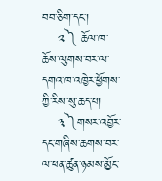བབ་ཅིག་དང་།
    ༢༽ ཆོལ་ཁ་ཆོས་ལུགས་བར་ལ་དགའ་ཁ་འཁྱེར་ཕྱོགས་ཀྱི་རིས་སུ་ཆད་པ།
    ༣༽གསར་འབྱོར་དང་གཞིས་ཆགས་བར་ལ་ཕན་ཚུན་ཉམས་མྱོང་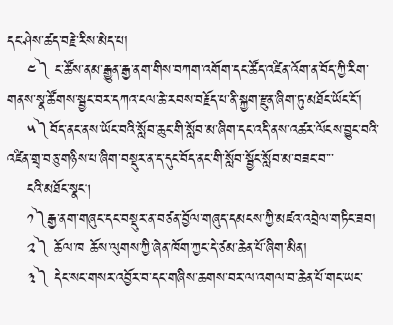དང་ཤེས་ཚད་བརྗེ་རིས་མེད་པ།
    ༤༽ ང་ཚོས་ནམ་རྒྱུན་རྒྱ་ནག་གིས་བཀག་འགོག་དང་ཚོད་འཛིན་འོག་ན་བོད་ཀྱི་རིག་གནས་སྣ་ཚོགས་སྦྱང་བར་དཀའ་ངལ་ཆེ་རབས་བརྗོད་པ་ནི་སྐྱག་རྫུན་ཞིག་ཏུ་མཐོང་ཡོང་ངོ་།
    ༥༽བོད་ནང་ནས་ཡོང་བའི་སློབ་ཆུང་གི་སློབ་མ་ཞིག་དང་འདི་ནས་འཚར་ལོངས་བྱུང་བའི་འཛིན་གྲྭ་བཅུ་གཉིས་པ་ཞིག་བསྡུར་ན་ད་དུང་བོད་ནང་གི་སློབ་སྦྱོང་སློབ་མ་བཟང་བ་་་
    ངའི་མཐོང་སྣང།
    ༡༽རྒྱ་ནག་གཞུང་དང་བསྡུར་ན་བཙན་བྱོལ་གཞུད་དམངས་ཀྱི་མཛའ་འབྲེལ་གཏིང་ཟབ།
    ༢༽ ཆོལ་ཁ ཆོས་ལུགས་ཀྱི་ཞེན་ཁོག་ཀྱང་དེ་ཙམ་ཆེན་པོ་ཞིག་མིན།
    ༣༽ དེང་སང་གསར་འབྱོར་བ་དང་གཞིས་ཆགས་བར་ལ་འགལ་བ་ཆེན་པོ་གང་ཡང་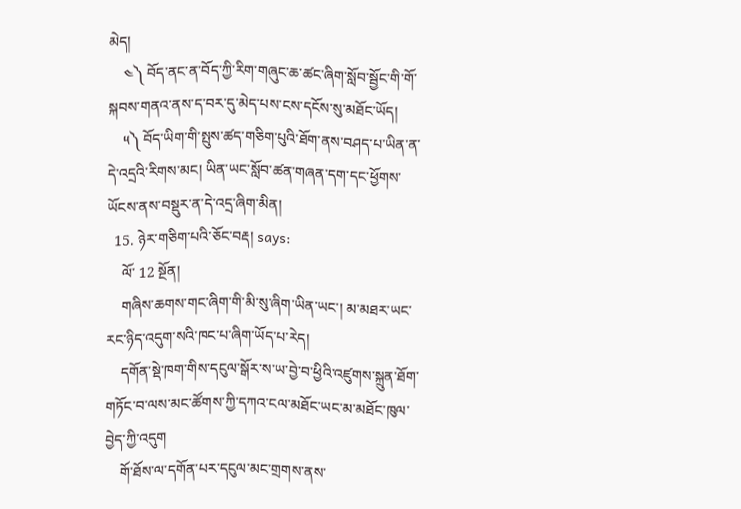མེད།
    ༤༽ བོད་ནང་ན་བོད་ཀྱི་རིག་གཞུང་ཆ་ཚང་ཞིག་སློབ་སྦྱོང་གི་གོ་སྐབས་གནའ་ནས་ད་བར་དུ་མེད་པས་ངས་དངོས་སུ་མཐོང་ཡོད།
    ༥༽ བོད་ཡིག་གི་སྤུས་ཚད་གཅིག་པུའི་ཐོག་ནས་བཤད་པ་ཡིན་ན་དེ་འདྲའི་རིགས་མང། ཡིན་ཡང་སློབ་ཚན་གཞན་དག་དང་ཕྱོགས་ཡོངས་ནས་བསྡུར་ན་དེ་འདྲ་ཞིག་མིན།
  15. ཉེར་གཅིག་པའི་ཅོང་བརྡ། says:
    ལོ་ 12 སྔོན།
    གཞིས་ཆགས་གང་ཞིག་གི་མི་སུ་ཞིག་ཡིན་ཡང་། མ་མཐར་ཡང་རང་ཉིད་འདུག་སའི་ཁང་པ་ཞིག་ཡོད་པ་རེད།
    དགོན་སྡེ་ཁག་གིས་དངུལ་སྒོར་ས་ཡ་བྱེ་བ་ཕྱིའི་འཛུགས་སྐྲུན་ཐོག་གཏོང་བ་ལས་མང་ཚོགས་ཀྱི་དཀའ་ངལ་མཐོང་ཡང་མ་མཐོང་ཁུལ་བྱེད་ཀྱི་འདུག
    གོ་ཐོས་ལ་དགོན་པར་དངུལ་མང་གྲགས་ནས་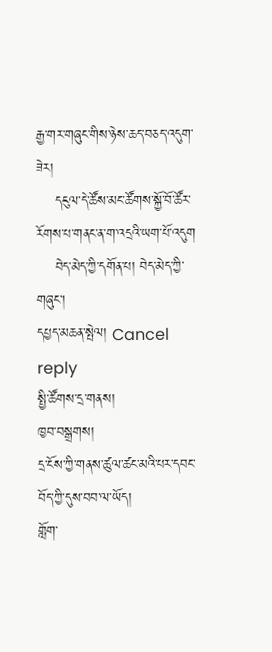རྒྱ་གར་གཞུང་གིས་ཉེས་ཆད་བཅད་འདུག་ཟེར།
    དངུལ་དེ་ཚོས་མང་ཚོགས་སྐྱོ་བོ་ཚོར་རོགས་པ་གནང་ན་ག་འདྲའི་ཡག་པོ་འདུག
    བེད་མེད་ཀྱི་དགོན་པ། བེད་མེད་ཀྱི་གཞུང་།
དཔྱད་མཆན་སྤེལ། Cancel reply
སྤྱི་ཚོགས་དྲ་གནས།
ཁྱབ་བསྒྲགས།
དྲ་ངོས་ཀྱི་གནས་ཚུལ་ཚང་མའི་པར་དབང་བོད་ཀྱི་དུས་བབ་ལ་ཡོད།
གློག་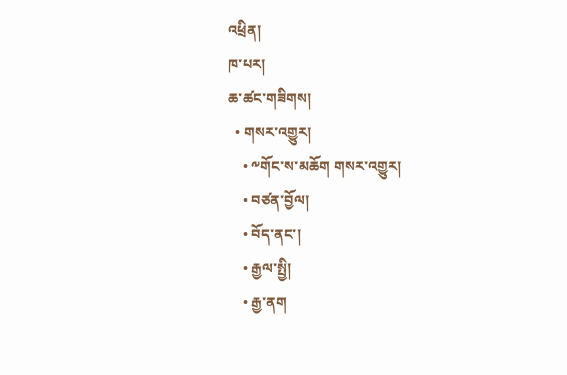འཕྲིན།
ཁ་པར།
ཆ་ཚང་གཟིགས།
  • གསར་འགྱུར།
    • ༸གོང་ས་མཆོག གསར་འགྱུར།
    • བཙན་བྱོལ།
    • བོད་ནང་།
    • རྒྱལ་སྤྱི།
    • རྒྱ་ནག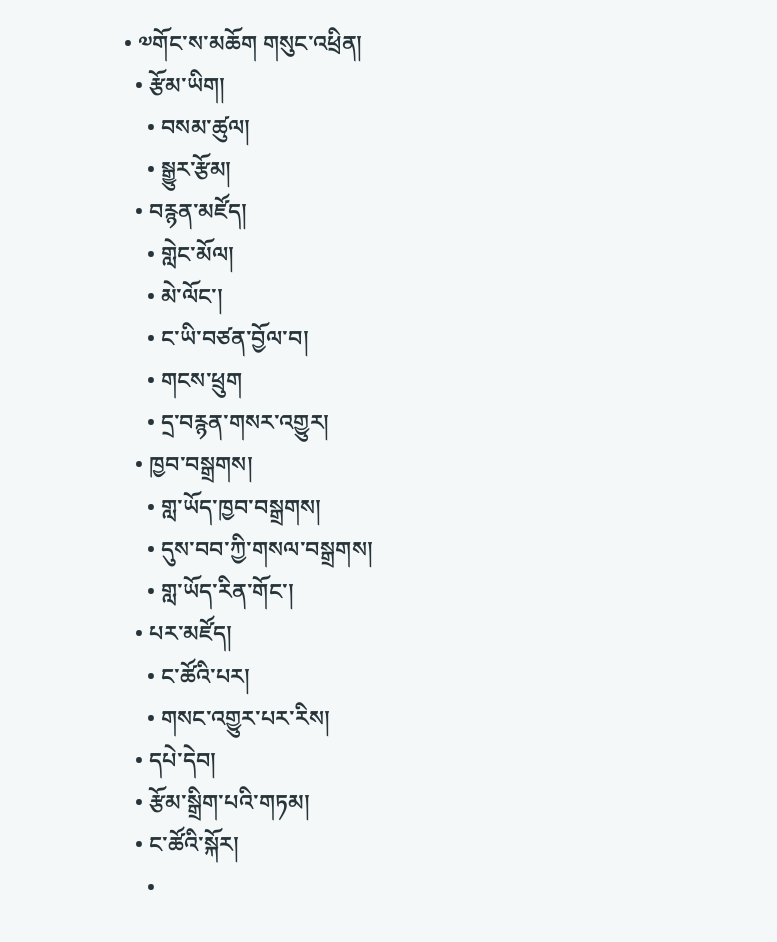• ༧གོང་ས་མཆོག གསུང་འཕྲིན།
  • རྩོམ་ཡིག།
    • བསམ་ཚུལ།
    • སྒྱུར་རྩོམ།
  • བརྙན་མཛོད།
    • གླེང་མོལ།
    • མེ་ལོང་།
    • ང་ཡི་བཙན་བྱོལ་བ།
    • གངས་ཕྲུག
    • དྲ་བརྙན་གསར་འགྱུར།
  • ཁྱབ་བསྒྲགས།
    • གླ་ཡོད་ཁྱབ་བསྒྲགས།
    • དུས་བབ་ཀྱི་གསལ་བསྒྲགས།
    • གླ་ཡོད་རིན་གོང་།
  • པར་མཛོད།
    • ང་ཚོའི་པར།
    • གསང་འགྱུར་པར་རིས།
  • དཔེ་དེབ།
  • རྩོམ་སྒྲིག་པའི་གཏམ།
  • ང་ཚོའི་སྐོར།
    •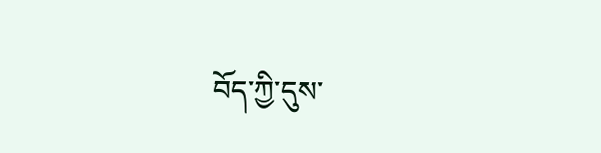བོད་ཀྱི་དུས་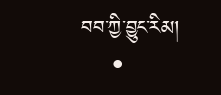བབ་ཀྱི་བྱུང་རིམ།
    •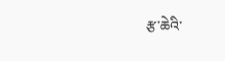རྩ་ཆེའི་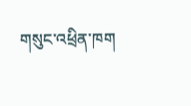གསུང་འཕྲིན་ཁག